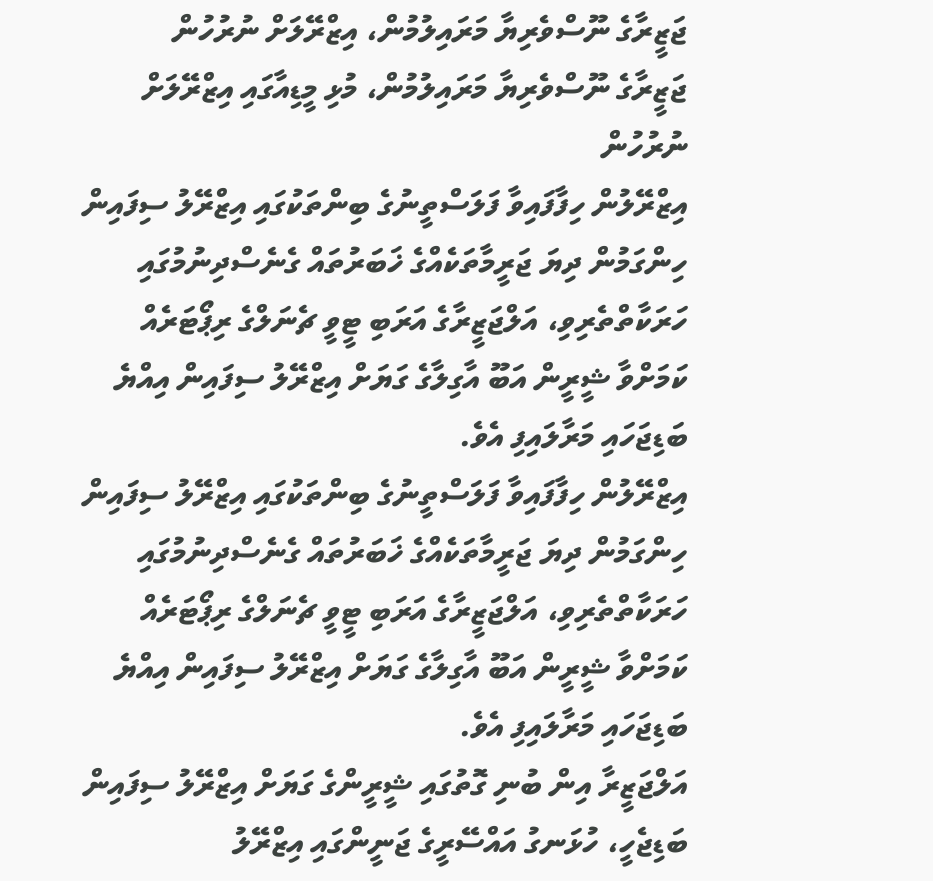ޖަޒީރާގެ ނޫސްވެރިޔާ މަރައިލުމުން، އިޒްރޭލަށް ނުރުހުން
ޖަޒީރާގެ ނޫސްވެރިޔާ މަރައިލުމުން، މުޅި މީޑިއާގައި އިޒްރޭލަށް ނުރުހުން
އިޒްރޭލުން ހިފާފައިވާ ފަލަސްތީނުގެ ބިންތަކުގައި އިޒްރޭލު ސިފައިން ހިންގަމުން ދިޔަ ޖަރީމާތަކެއްގެ ޚަބަރުތައް ގެނެސްދިނުމުގައި ހަރަކާތްތެރިވި، އަލްޖަޒީރާގެ އަރަބި ޓީވީ ޗެނަލްގެ ރިޕޯޓަރެއް ކަމަށްވާ ޝީރީން އަބޫ އާގިލާގެ ގަޔަށް އިޒްރޭލު ސިފައިން އިއްޔެ ބަޑިޖަހައި މަރާލައިފި އެވެ.
އިޒްރޭލުން ހިފާފައިވާ ފަލަސްތީނުގެ ބިންތަކުގައި އިޒްރޭލު ސިފައިން ހިންގަމުން ދިޔަ ޖަރީމާތަކެއްގެ ޚަބަރުތައް ގެނެސްދިނުމުގައި ހަރަކާތްތެރިވި، އަލްޖަޒީރާގެ އަރަބި ޓީވީ ޗެނަލްގެ ރިޕޯޓަރެއް ކަމަށްވާ ޝީރީން އަބޫ އާގިލާގެ ގަޔަށް އިޒްރޭލު ސިފައިން އިއްޔެ ބަޑިޖަހައި މަރާލައިފި އެވެ.
އަލްޖަޒީރާ އިން ބުނި ގޮތުގައި ޝީރީންގެ ގަޔަށް އިޒްރޭލު ސިފައިން ބަޑިޖެހީ، ހުޅަނގު އައްސޭރީގެ ޖަނީންގައި އިޒްރޭލު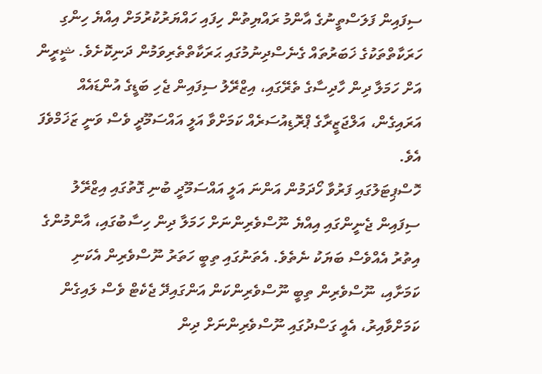ސިފައިން ފަލަސްތީނުގެ އާންމު ރައްޔިތުން ހިފައި ހައްޔަރުކުރުމަށް އިއްޔެ ހިންގި ހަރަކާތްތަކުގެ ޚަބަރުތައް ގެނެސްދިނުމުގައި ޙަރަކާތްތެރިވަމުން ދަނިކޮށެވެ. ޝީރީން އަށް ހަމަލާ ދިން ހާދިސާގެ ތެރޭގައި، އިޒްރޭލު ސިފައިން ޖެހި ބަޑީގެ އުންޑައެއް އަރައިގެން، އަލްޖަޒީރާގެ ޕްރޮޑިއުސަރެއް ކަމަށްވާ އަލީ އައްސަމޫދީ ވެސް ވަނީ ޒަޚަމްވެފަ އެވެ.
ހޮސްޕިޓަލުގައި ފަރުވާ ހޯދަމުން އަންނަ އަލީ އައްސަމޫދީ ބުނި ގޮތުގައި އިޒްރޭލު ސިފައިން ޖެނީންގައި އިއްޔެ ނޫސްވެރިންނަށް ހަމަލާ ދިން ހިސާބުގައި، އާންމުންގެ އިތުރު އެއްވެސް ބަޔަކު ނެތެވެ. އެތަނުގައި ތިބީ ހަތަރު ނޫސްވެރިން އެކަނި ކަމަށާއި، ނޫސްވެރިން ތިބީ ނޫސްވެރިންކަން އަންގައިދޭ ޖެކެޓް ވެސް ލައިގެން ކަމަށްވާއިރު، އެއީ ގަސްދުގައި ނޫސްވެރިންނަށް ދިން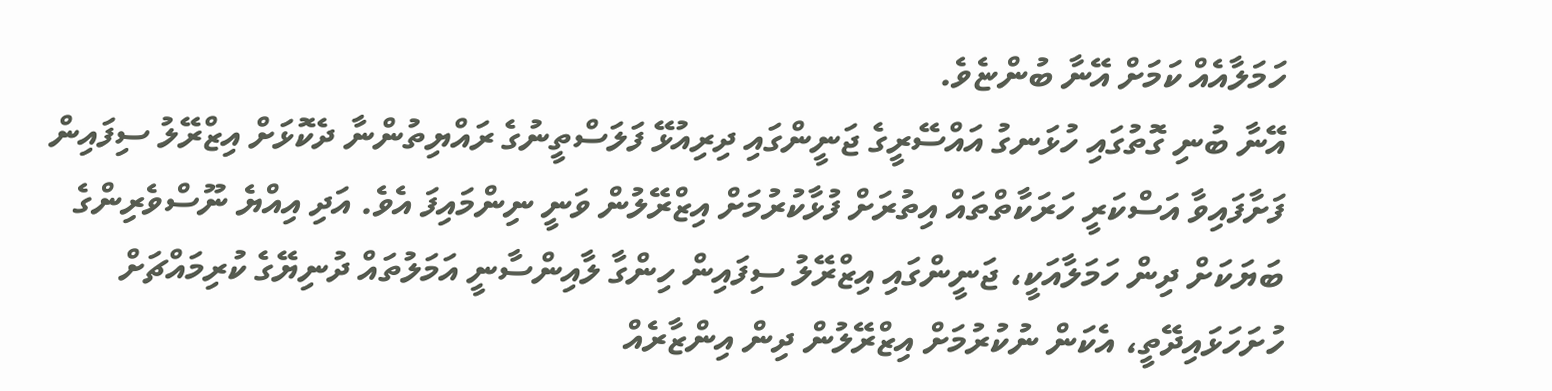ހަމަލާއެއް ކަމަށް އޭނާ ބުންޏެވެ.
އޭނާ ބުނި ގޮތުގައި ހުޅަނގު އައްސޭރީގެ ޖަނީންގައި ދިރިއުޅޭ ފަލަސްތީނުގެ ރައްޔިތުންނާ ދެކޮޅަށް އިޒްރޭލު ސިފައިން ފަށާފައިވާ އަސްކަރީ ހަރަކާތްތައް އިތުރަށް ފުޅާކުރުމަށް އިޒްރޭލުން ވަނީ ނިންމައިފަ އެވެ. އަދި އިއްޔެ ނޫސްވެރިންގެ ބަޔަކަށް ދިން ހަމަލާއަކީ، ޖަނީންގައި އިޒްރޭލު ސިފައިން ހިންގާ ލާއިންސާނީ އަމަލުތައް ދުނިޔޭގެ ކުރިމައްޗަށް ހުށަހަޅައިދޭތީ، އެކަން ނުކުރުމަށް އިޒްރޭލުން ދިން އިންޒާރެއް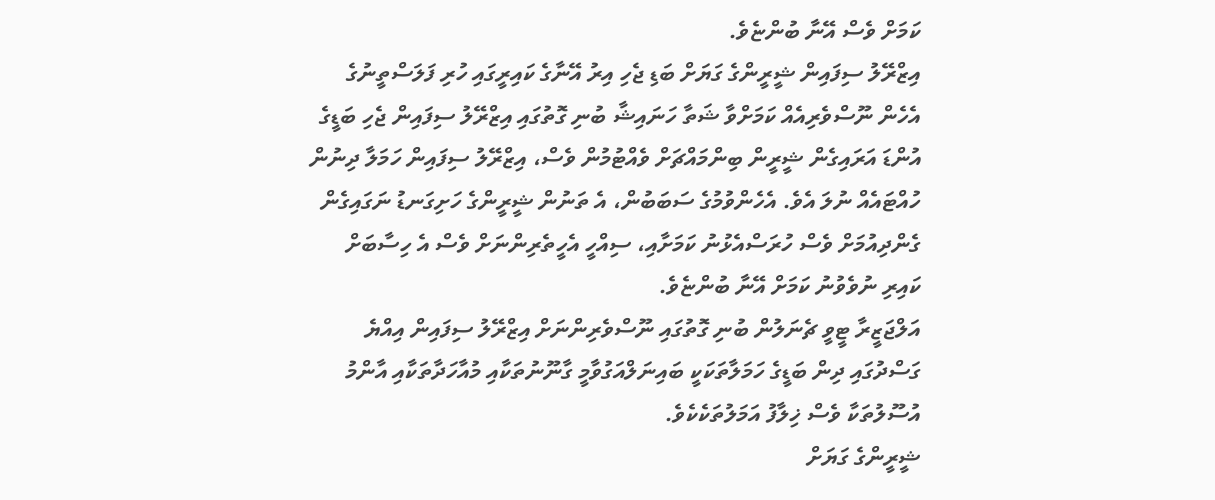ކަމަށް ވެސް އޭނާ ބުންޏެވެ.
އިޒްރޭލު ސިފައިން ޝީރީންގެ ގަޔަށް ބަޑި ޖެހި އިރު އޭނާގެ ކައިރީގައި ހުރި ފަލަސްތީނުގެ އެހެން ނޫސްވެރިއެއް ކަމަށްވާ ޝަތާ ހަނައިޝާ ބުނި ގޮތުގައި އިޒްރޭލު ސިފައިން ޖެހި ބަޑީގެ އުންޑަ އަރައިގެން ޝީރީން ބިންމައްޗަށް ވެއްޓުމުން ވެސް، އިޒްރޭލު ސިފައިން ހަމަލާ ދިނުން ހުއްޓައެއް ނުލަ އެވެ. އެހެންވުމުގެ ސަބަބުން، އެ ތަނުން ޝީރީންގެ ހަށިގަނޑު ނަގައިގެން ގެންދިއުމަށް ވެސް ހުރަސްއެޅުނު ކަމަށާއި، ސިއްހީ އެހީތެރިންނަށް ވެސް އެ ހިސާބަށް ކައިރި ނުވެވުނު ކަމަށް އޭނާ ބުންޏެވެ.
އަލްޖަޒީރާ ޓީވީ ޗެނަލުން ބުނި ގޮތުގައި ނޫސްވެރިންނަށް އިޒްރޭލު ސިފައިން އިއްޔެ ގަސްދުގައި ދިން ބަޑީގެ ހަމަލާތަކަކީ ބައިނަލްއަގުވާމީ ގާނޫނުތަކާއި މުއާހަދާތަކާއި އާންމު އުސޫލުތަކާ ވެސް ޚިލާފު އަމަލުތަކެކެވެ.
ޝީރީންގެ ގަޔަށް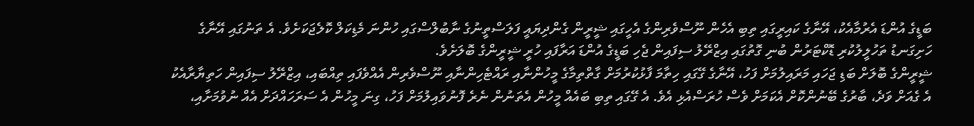ބަޑީގެ އުންޑަ އެރުމާއެކު، އޭނާގެ ކައިރީގައި ތިބި އެހެން ނޫސްވެރިންގެ އެހީގައި ޝީރީން ގެންދިޔައީ ފަލަސްތީނުގެ ނާބުލްސްގައި ހުންނަ މެޑިކަލް ކޮލެޖަކަށެވެ. އެ ތަނުގައި އޭނާގެ ހަށިގަނޑު ތަހުލީލުކުރި ޑޮކްޓަރުން ބުނި ގޮތުގައި އިޒްރޭލު ސިފައިން ޖެހި ބަޑީގެ އުންޑަ އަރާފައި ހުރީ ޝީރީންގެ ބޮލަށެވެ.
ޝީރީންގެ ބޮލަށް ބަޑި ޖަހައި މަރައިލުމަށް ފަހު، އޭނާގެ ގޭގައި ހިތާމަ ފާޅުކުރުމަށް ގާތްތިމާގެ މީހުންނާއި ރައްޓެހިންނާއި ނޫސްވެރިން އެއްވެފައި ތިއްބައި، އިޒްރޭލު ސިފައިން ހަތިޔާރާއެކު އެ ގެއަށް ވަދެ، ބާރުގެ ބޭނުންކޮށް އެކަމަށް ވެސް ހުރަސްއެޅި އެވެ. އެ ގޭގައި ތިބި ބައެއް މީހުން އެތަނުން ނެރެ ފޮނުވައިލުމަށް ފަހު، ގިނަ މީހުން އެ ސަރަހައްދަށް އެއް ނުވުމަށާއި،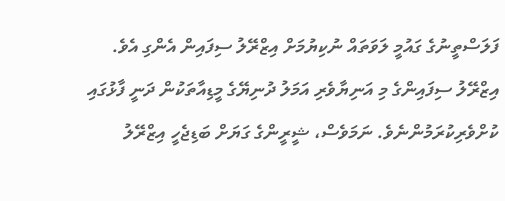ފަލަސްތީނުގެ ގައުމީ ލަވަތައް ނުކިޔުމަށް އިޒްރޭލު ސިފައިން އެންގި އެވެ.
އިޒްރޭލު ސިފައިންގެ މި އަނިޔާވެރި އަމަލު ދުނިޔޭގެ މީޑިއާތަކުން ދަނީ ފާޅުގައި ކުށްވެރިކުރަމުންނެވެ. ނަމަވެސް، ޝީރީންގެ ގަޔަށް ބަޑިޖެހީ އިޒްރޭލު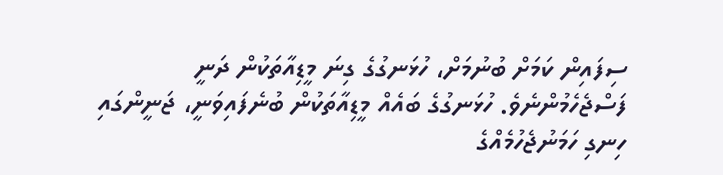ސިފައިން ކަމަށް ބުނުމަށް، ހުޅަނގުގެ ގިނަ މީޑިއާތަކުން ދަނީ ފަސްޖެހެމުންނެވެ. ހުޅަނގުގެ ބައެއް މީޑިއާތަކުން ބުނެފައިވަނީ، ޖަނީންގައި ހިނގި ހަމަނުޖެހުމެއްގެ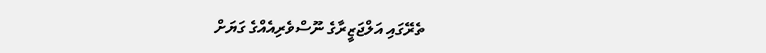ތެރޭގައި އަލްޖަޒީރާގެ ނޫސްވެރިއެއްގެ ގަޔަށް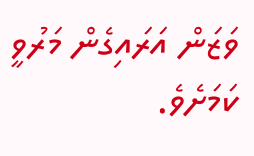ވަޒަން އަރައިގެން މަރުވީ ކަމަށެވެ.